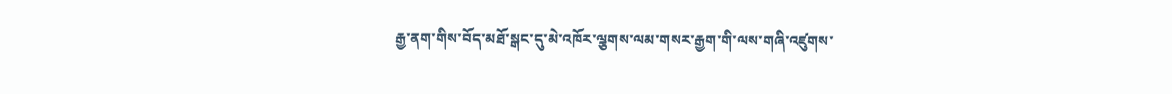རྒྱ་ནག་གིས་བོད་མཐོ་སྒང་དུ་མེ་འཁོར་ལྕགས་ལམ་གསར་རྒྱག་གི་ལས་གཞི་འཛུགས་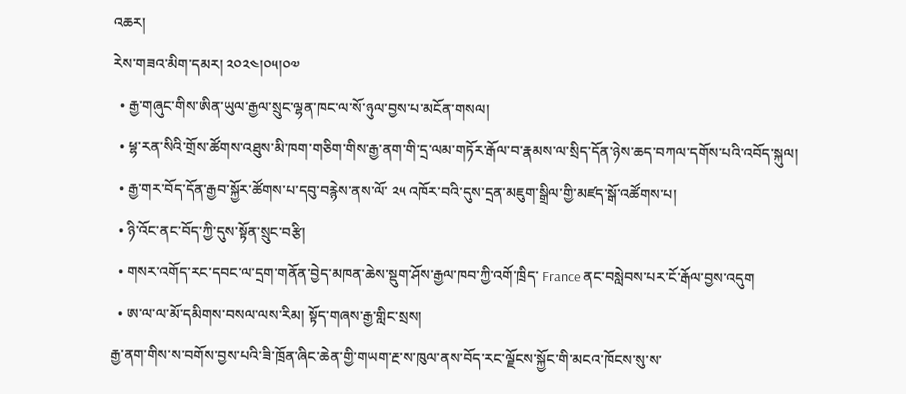འཆར།
རེས་གཟའ་མིག་དམར། ༢༠༢༤།༠༥།༠༧
  • རྒྱ་གཞུང་གིས་ཨིན་ཡུལ་རྒྱལ་སྲུང་ལྷན་ཁང་ལ་སོ་ཉུལ་བྱས་པ་མངོན་གསལ།
  • ཕྷ་རན་སིའི་གྲོས་ཚོགས་འཐུས་མི་ཁག་གཅིག་གིས་རྒྱ་ནག་གི་དྲ་ལམ་གཏོར་རྒོལ་བ་རྣམས་ལ་སྲིད་དོན་ཉེས་ཆད་བཀལ་དགོས་པའི་འབོད་སྐུལ།
  • རྒྱ་གར་བོད་དོན་རྒྱབ་སྐྱོར་ཚོགས་པ་དབུ་བརྙེས་ནས་ལོ་ ༢༥ འཁོར་བའི་དུས་དྲན་མཇུག་སྒྲིལ་གྱི་མཛད་སྒོ་འཚོགས་པ།
  • ཉི་འོང་ནང་བོད་ཀྱི་དུས་སྟོན་སྲུང་བརྩི།
  • གསར་འགོད་རང་དབང་ལ་དྲག་གནོན་བྱེད་མཁན་ཆེས་སྡུག་ཤོས་རྒྱལ་ཁབ་ཀྱི་འགོ་ཁྲིད་ France ནང་བསླེབས་པར་ངོ་རྒོལ་བྱས་འདུག
  • ཨ་ལ་ལ་མོ་དམིགས་བསལ་ལས་རིམ། སྟོད་གཞས་རྒྱ་གླིང་སྲས།
རྒྱ་ནག་གིས་ས་བགོས་བྱས་པའི་ཟི་ཁྲོན་ཞིང་ཆེན་གྱི་གཡག་རྔ་ས་ཁུལ་ནས་བོད་རང་ལྗོངས་སྐྱོང་གི་མངའ་ཁོངས་སུ་ས་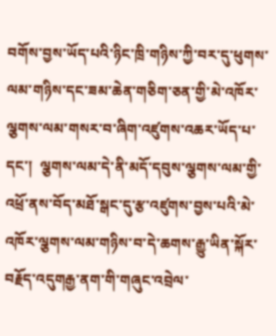བགོས་བྱས་ཡོད་པའི་ཉིང་ཁྲི་གཉིས་ཀྱི་བར་དུ་ཕུགས་ལམ་གཉིས་དང་ཟམ་ཆེན་གཅིག་ཅན་གྱི་མེ་འཁོར་ལྕགས་ལམ་གསར་བ་ཞིག་འཛུགས་འཆར་ཡོད་པ་དང་།  ལྕགས་ལམ་དེ་ནི་མདོ་དབུས་ལྕགས་ལམ་གྱི་འཕྲོ་ནས་བོད་མཐོ་སྒང་དུ་རྩ་འཛུགས་བྱས་པའི་མེ་འཁོར་ལྕགས་ལམ་གཉིས་བ་དེ་ཆགས་རྒྱུ་ཡིན་སྐོར་བརྗོད་འདུགརྒྱ་ནག་གི་གཞུང་འབྲེལ་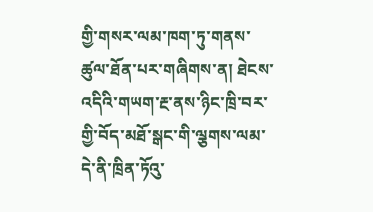གྱི་གསར་ལམ་ཁག་ཏུ་གནས་ཚུལ་ཐོན་པར་གཞིགས་ན། ཐེངས་འདིའི་གཡག་རྔ་ནས་ཉིང་ཁྲི་བར་གྱི་བོད་མཐོ་སྒང་གི་ལྕགས་ལམ་དེ་ནི་ཁྲིན་ཏོའུ་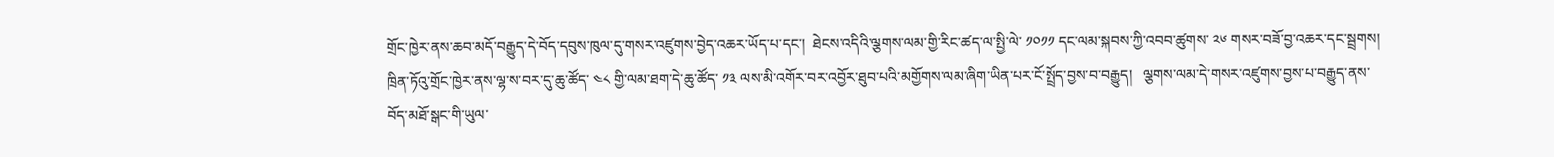གྲོང་ཁྱེར་ནས་ཆབ་མདོ་བརྒྱུད་དེ་བོད་དབུས་ཁུལ་དུ་གསར་འཛུགས་བྱེད་འཆར་ཡོད་པ་དང་།  ཐེངས་འདིའི་ལྕགས་ལམ་གྱི་རིང་ཚད་ལ་སྤྱི་ལེ་ ༡༠༡༡ དང་ལམ་སྐབས་ཀྱི་འབབ་ཚུགས་ ༢༦ གསར་བཟོ་བྱ་འཆར་དང་སྦྲགས།  ཁྲིན་ཏོའུ་གྲོང་ཁྱེར་ནས་ལྷ་ས་བར་དུ་ཆུ་ཚོད་ ༤༨ གྱི་ལམ་ཐག་དེ་ཆུ་ཚོད་ ༡༣ ལས་མི་འགོར་བར་འབྱོར་ཐུབ་པའི་མགྱོགས་ལམ་ཞིག་ཡིན་པར་ངོ་སྤྲོད་བྱས་བ་བརྒྱུད།   ལྕགས་ལམ་དེ་གསར་འཛུགས་བྱས་པ་བརྒྱུད་ནས་བོད་མཐོ་སྒང་གི་ཡུལ་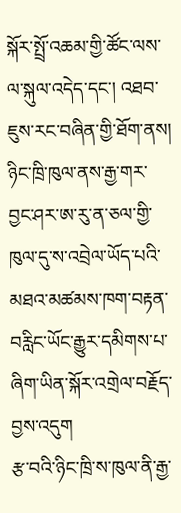སྐོར་སྤྲོ་འཆམ་གྱི་ཚོང་ལས་ལ་སྐུལ་འདེད་དང་། འཐབ་ཇུས་རང་བཞིན་གྱི་ཐོག་ནས།  ཉིང་ཁྲི་ཁུལ་ནས་རྒྱ་གར་བྱང་ཤར་ཨ་རུ་ན་ཅལ་གྱི་ཁུལ་དུ་ས་འབྲེལ་ཡོད་པའི་མཐའ་མཚམས་ཁག་བརྟན་བརླིང་ཡོང་རྒྱུར་དམིགས་པ་ཞིག་ཡིན་སྐོར་འགྲེལ་བརྗོད་བྱས་འདུག
རྩ་བའི་ཉིང་ཁྲི་ས་ཁུལ་ནི་རྒྱ་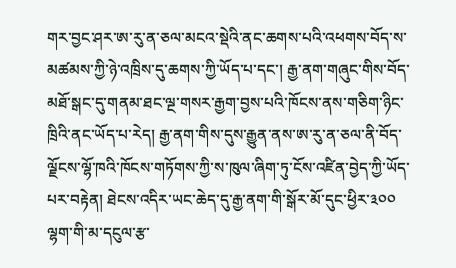གར་བྱང་ཤར་ཨ་རུ་ན་ཅལ་མངའ་སྡེའི་ནང་ཆགས་པའི་འཕགས་བོད་ས་མཚམས་ཀྱི་ཉེ་འཁྲིས་དུ་ཆགས་ཀྱི་ཡོད་པ་དང་། རྒྱ་ནག་གཞུང་གིས་བོད་མཐོ་སྒང་དུ་གནམ་ཐང་ལྔ་གསར་རྒྱག་བྱས་པའི་ཁོངས་ནས་གཅིག་ཉིང་ཁྲིའི་ནང་ཡོད་པ་རེད། རྒྱ་ནག་གིས་དུས་རྒྱུན་ནས་ཨ་རུ་ན་ཅལ་ནི་བོད་ལྗོངས་ལྷོ་ཁའི་ཁོངས་གཏོགས་ཀྱི་ས་ཁུལ་ཞིག་ཏུ་ངོས་འཛིན་བྱེད་ཀྱི་ཡོད་པར་བརྟེན། ཐེངས་འདིར་ཡང་ཆེད་དུ་རྒྱ་ནག་གི་སྒོར་མོ་དུང་ཕྱིར་༣༠༠ ལྷག་གི་མ་དངུལ་རྩ་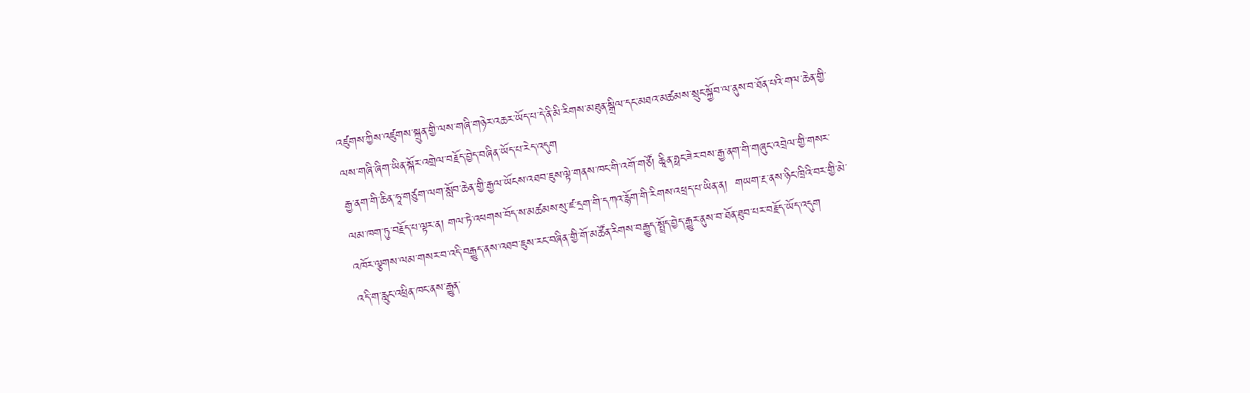འཛུགས་ཀྱིས་འཛུགས་སྐྲུན་གྱི་ལས་གཞི་གཉེར་འཆར་ཡོད་པ་དེ་ནི་མི་རིགས་མཐུན་སྒྲིལ་དང་མཐའ་མཚམས་སྲུང་སྐྱོབ་ལ་ནུས་བ་ཐོན་པའི་གལ་ཆེན་གྱི་ལས་གཞི་ཞིག་ཡིན་སྐོར་འགྲེལ་བརྗོད་བྱེད་བཞིན་ཡོད་པ་རེད་འདུག
རྒྱ་ནག་གི་ཆིན་ཧཱ་གཙུག་ལག་སློབ་ཆེན་གྱི་རྒྱལ་ཡོངས་འཐབ་ཇུས་ལྟེ་གནས་ཁང་གི་འགོ་གཙོ། ཆཱིན་ཧྥང་ཟེར་བས་རྒྱ་ནག་གི་གཞུང་འབྲེལ་གྱི་གསར་ལམ་ཁག་ཏུ་བརྗོད་པ་ལྟར་ན། གལ་ཏེ་འཕགས་བོད་ས་མཚམས་སུ་ཛ་དྲག་གི་དཀའ་རྙོག་གི་རིགས་འཕྲད་པ་ཡིན་ན།  གཡག་རྔ་ནས་ཉིང་ཁྲིའི་བར་གྱི་མེ་འཁོར་ལྕགས་ལམ་གསར་བ་འདི་བརྒྱུད་ནས་འཐབ་ཇུས་རང་བཞིན་གྱི་གོ་མཚོན་རིགས་བརྒྱུད་སྤྲོད་བྱེད་རྒྱུར་ནུས་བ་ཐོན་ཐུབ་པར་བརྗོད་ཡོད་འདུག
འདི་ག་རླུང་འཕྲིན་ཁང་ནས་རྒྱུན་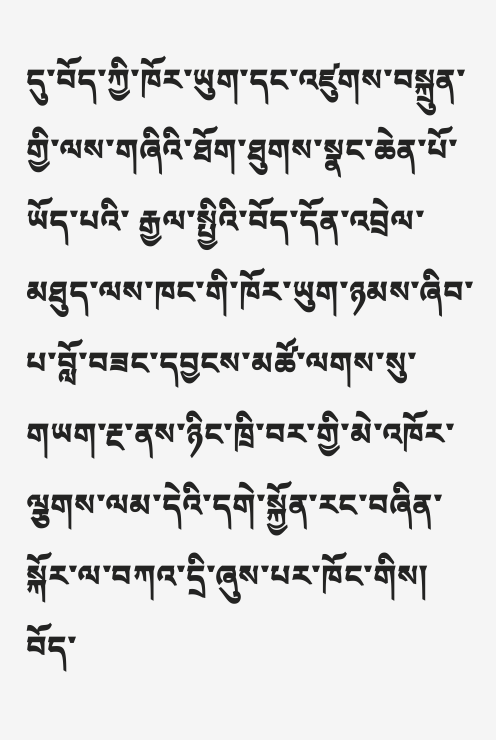དུ་བོད་ཀྱི་ཁོར་ཡུག་དང་འཛུགས་བསྐྲུན་གྱི་ལས་གཞིའི་ཐོག་ཐུགས་སྣང་ཆེན་པོ་ཡོད་པའི་ རྒྱལ་སྤྱིའི་བོད་དོན་འབྲེལ་མཐུད་ལས་ཁང་གི་ཁོར་ཡུག་ཉམས་ཞིབ་པ་བློ་བཟང་དབྱངས་མཚོ་ལགས་སུ་གཡག་རྔ་ནས་ཉིང་ཁྲི་བར་གྱི་མེ་འཁོར་ལྕགས་ལམ་དེའི་དགེ་སྐྱོན་རང་བཞིན་སྐོར་ལ་བཀའ་དྲི་ཞུས་པར་ཁོང་གིས། བོད་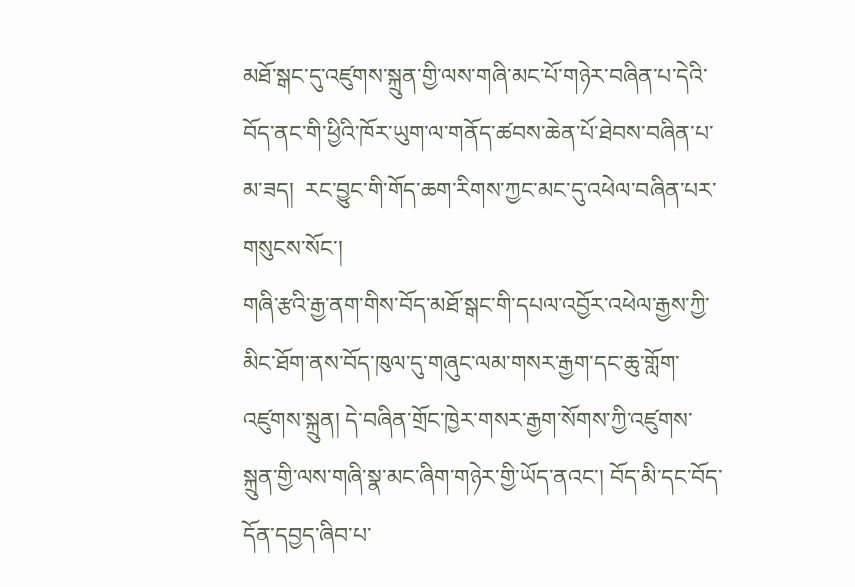མཐོ་སྒང་དུ་འཛུགས་སྐྲུན་གྱི་ལས་གཞི་མང་པོ་གཉེར་བཞིན་པ་དེའི་བོད་ནང་གི་ཕྱིའི་ཁོར་ཡུག་ལ་གནོད་ཚབས་ཆེན་པོ་ཐེབས་བཞིན་པ་མ་ཟད།  རང་བྱུང་གི་གོད་ཆག་རིགས་ཀྱང་མང་དུ་འཕེལ་བཞིན་པར་གསུངས་སོང་།
གཞི་རྩའི་རྒྱ་ནག་གིས་བོད་མཐོ་སྒང་གི་དཔལ་འབྱོར་འཕེལ་རྒྱས་ཀྱི་མིང་ཐོག་ནས་བོད་ཁུལ་དུ་གཞུང་ལམ་གསར་རྒྱག་དང་ཆུ་གློག་འཛུགས་སྐྲུན། དེ་བཞིན་གྲོང་ཁྱེར་གསར་རྒྱག་སོགས་ཀྱི་འཛུགས་སྐྲུན་གྱི་ལས་གཞི་སྣ་མང་ཞིག་གཉེར་གྱི་ཡོད་ནའང་། བོད་མི་དང་བོད་དོན་དབྱད་ཞིབ་པ་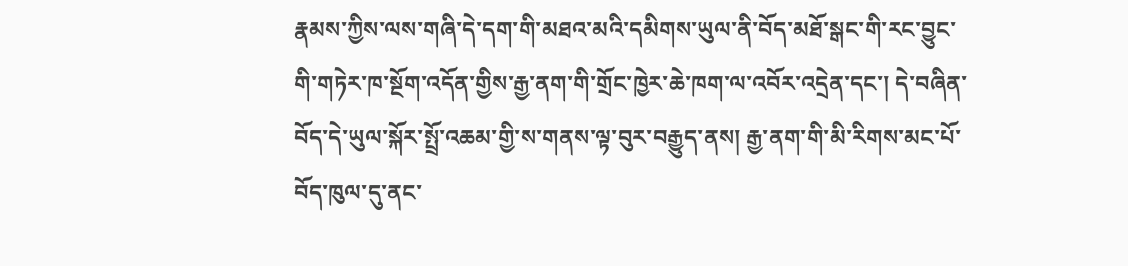རྣམས་ཀྱིས་ལས་གཞི་དེ་དག་གི་མཐའ་མའི་དམིགས་ཡུལ་ནི་བོད་མཐོ་སྒང་གི་རང་བྱུང་གི་གཏེར་ཁ་སྔོག་འདོན་གྱིས་རྒྱ་ནག་གི་གྲོང་ཁྱེར་ཆེ་ཁག་ལ་འབོར་འདྲེན་དང་། དེ་བཞིན་བོད་དེ་ཡུལ་སྐོར་སྤྲོ་འཆམ་གྱི་ས་གནས་ལྟ་བུར་བརྒྱུད་ནས། རྒྱ་ནག་གི་མི་རིགས་མང་པོ་བོད་ཁུལ་དུ་ནང་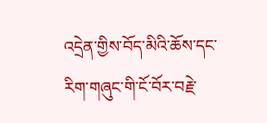འདྲེན་གྱིས་བོད་མིའི་ཆོས་དང་རིག་གཞུང་གི་ངོ་བོར་བརྗེ་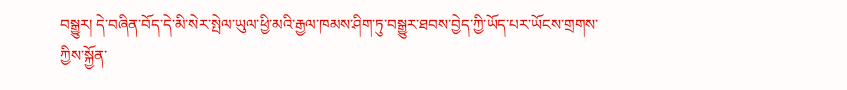བསྒྱུར། དེ་བཞིན་བོད་དེ་མི་སེར་སྤེལ་ཡུལ་ཕྱི་མའི་རྒྱལ་ཁམས་ཤིག་ཏུ་བསྒྱུར་ཐབས་བྱེད་ཀྱི་ཡོད་པར་ཡོངས་གྲགས་ཀྱིས་སྐྱོན་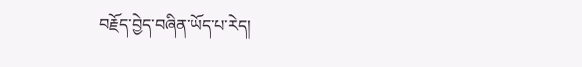བརྗོད་བྱེད་བཞིན་ཡོད་པ་རེད།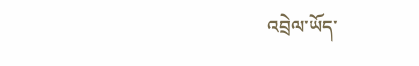འབྲེལ་ཡོད་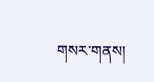གསར་གནས།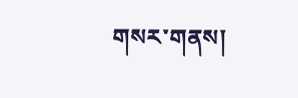གསར་གནས།